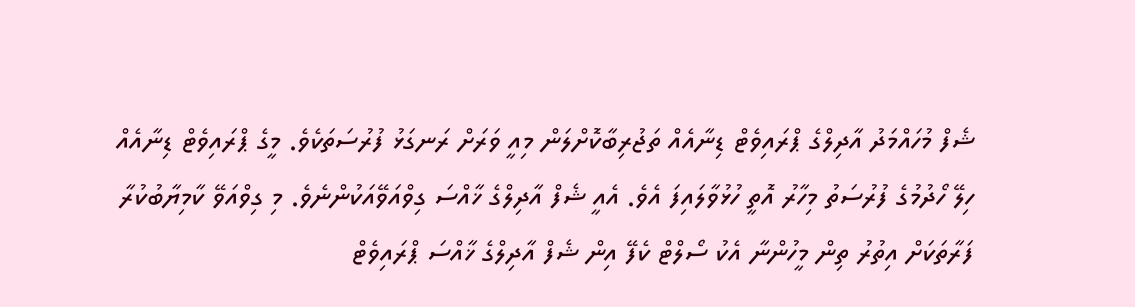ޝެފް މުހައްމަދު އާދިލްގެ ޕްރައިވެޓް ޑިނާއެއް ތަޖުރިބާކޮށްލަން މިއީ ވަރަށް ރަނގަޅު ފުރުސަތަކެވެ. މީގެ ޕްރައިވެޓް ޑިނާއެއް ހިލޭ ހޯދުމުގެ ފުރުސަތު މިހާރު އޮތީ ހުޅުވާލައިފަ އެވެ. އެއީ ޝެފް އާދިލްގެ ޚާއްސަ ގިވްއަވޭއަކުންނެވެ. މި ގިވްއަވޭ ކާމިޔާބުކުރާ ފަރާތަކަށް އިތުރު ތިން މީހުންނާ އެކު ސޯލްޓް ކެފޭ އިން ޝެފް އާދިލްގެ ޚާއްސަ ޕްރައިވެޓް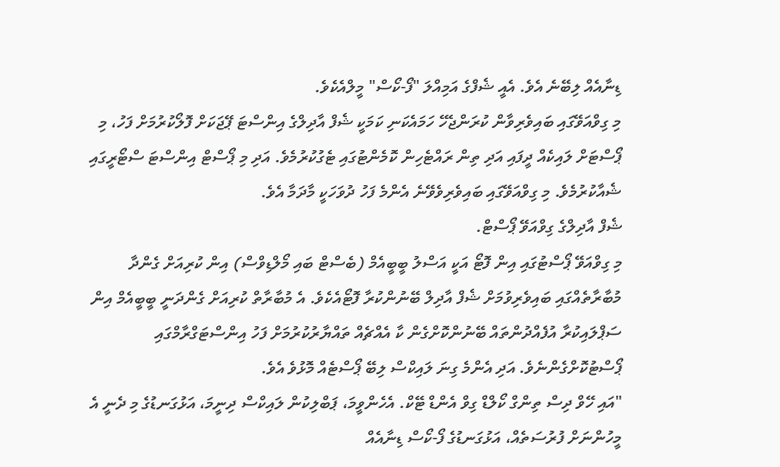ޑިނާއެއް ލިބޭނެ އެވެ. އެއީ ޝެފްގެ އަމިއްލަ "ފޯ-ކޯސް" މީލްއެކެވެ.
މި ގިވްއަވޭގައި ބައިވެރިވާން ކުރަންޖެހޭ ހަމައެކަނި ކަމަކީ ޝެފް އާދިލްގެ އިންސްޓަ ޕޭޖަކަށް ފޮލޯކުރުމަށް ފަހު، މި ޕޯސްޓަށް ލައިކެއް ދީފައި އަދި ތިން ރައްޓެހިން ކޮމެންޓުގައި ޓެގުކުރުމެވެ. އަދި މި ޕޯސްޓް އިންސްޓަ ސްޓޯރީގައި ޝެއާކުރުމެވެ. މި ގިވްއަވޭގައި ބައިވެރިވެވޭނެ އެންމެ ފަހު ދުވަހަކީ މާދަމާ އެވެ.
ޝެފް އާދިލްގެ ގިވްއަވޭ ޕޯސްޓް.
މި ގިވްއަވޭ ޕޯސްޓުގައި އިން ފޮޓޯ އަކީ އަސްލު ބީބީއެމް (ބެސްޓް ބައި މޯލްޑިވްސް) އިން ކުރިއަށް ގެންދާ މުބާރާތެއްގައި ބައިވެރިވުމަށް ޝެފް އާދިލް ބޭނުންކުރާ ފޮޓޯއެކެވެ. އެ މުބާރާތް ކުރިއަށް ގެންދަނީ ބީބީއެމް އިން ސަޕްލައިކުރާ އުފެއްދުންތައް ބޭނުންކޮށްގެން ކާ އެއްޗެއް ތައްޔާރުކުރުމަށް ފަހު އިންސްޓަގްރާމްގައި ޕޯސްޓުކޮށްގެންނެވެ. އަދި އެންމެ ގިނަ ލައިކްސް ލިބޭ ޕޯސްޓެއް މޮޅުވެ އެވެ.
"އައި ހޭވް ދިސް ތިންގް ކޯލްޑް ގިވް އެންޑް ޓޭކް. އެހެންވީމަ، ޕަބްލިކުން ލައިކްސް ދިނީމަ، އަޅުގަނޑުގެ މި ދެނީ އެ މީހުންނަށް ފުރުސަތެއް، އަޅުގަނޑުގެ ފޯ-ކޯސް ޑިނާއެއް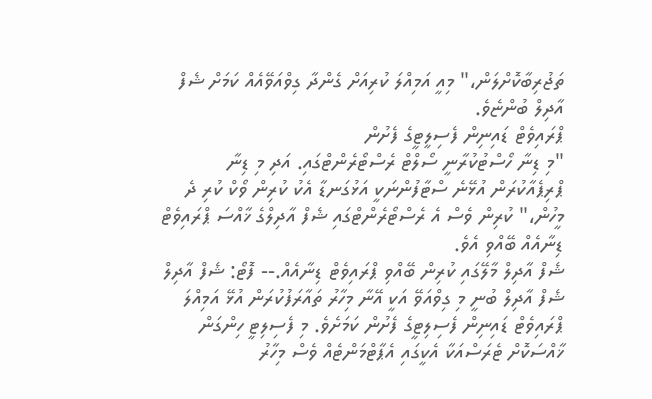ތަޖުރިބާކޮށްލަން،" މިއީ އަމިއްލަ ކުރިއަށް ގެންދާ ގިވްއަވޭއެއް ކަމަށް ޝެފް އާދިލް ބުންޏެވެ.
ޕްރައިވެޓް ޑައިނިން ފެސިލީޓީގެ ފެށުން
"މި ޑިނާ ހޯސްޓުކުރާނީ ސޯލްޓް ރެސްޓޯރެންޓްގައި. އަދި މި ޑިނާ ޕްރިޕެއާކުރަން އުޅޭނެ ސްޓާފުންނަކީ އަޅުގަނޑާ އެކު ކުރިން ވޯކް ކުރި ދެ މީހުން،" ކުރިން ވެސް އެ ރެސްޓޯރެންޓްގައި ޝެފް އާދިލްގެ ޚާއްސަ ޕްރައިވެޓް ޑިނާއެއް ބޭއްވި އެވެ.
ޝެފް އާދިލް މާލޭގައި ކުރިން ބޭއްވި ޕްރައިވެޓް ޑިނާއެއް.-- ފޮޓޯ: ޝެފް އާދިލް
ޝެފް އާދިލް ބުނީ މި ގިވްއަވޭ އަކީ އޭނާ މިހާރު ތައާރަފުކުރަން އުޅޭ އަމިއްލަ ޕްރައިވެޓް ޑައިނިން ފެސިލިޓީގެ ފެށުން ކަމަށެވެ. މި ފެސިލިޓީ ހިންގަން ޚާއްސަކޮށް ޓެރަސްއަކާ އެކީގައި އެޕާޓްމަންޓެއް ވެސް މިހާރު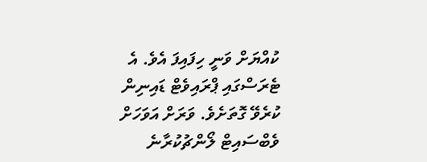ކުއްޔަށް ވަނީ ހިފައިފަ އެވެ. އެ ޓެރަސްގައި ޕްރައިވެޓް ޑައިނިން ކުރެވޭ ގޮތަށެވެ. ވަރަށް އަވަހަށް ވެބްސައިޓް ލޯންޗުކުރާނެ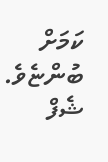ކަމަށް ބުންޏެވެ.
ޝެފް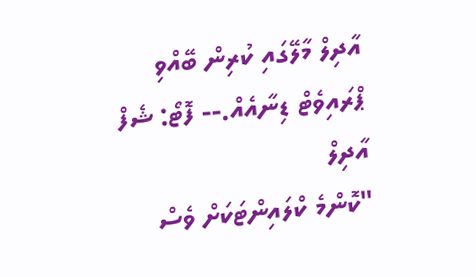އާދިލް މާލޭގައި ކުރިން ބޭއްވި ޕްރައިވެޓް ޑިނާއެއް.-- ފޮޓޯ: ޝެފް އާދިލް
"ކޮންމެ ކްލައިންޓަކަށް ވެސް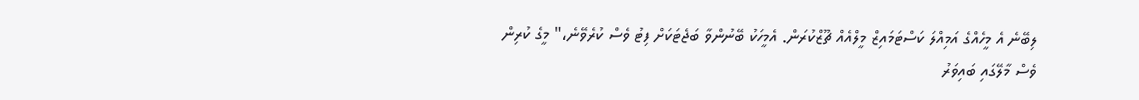ލިބޭނެ އެ މީހެއްގެ އަމިއްލަ ކަސްޓަމައިޒް މީލްއެއް ޗޫޒްކުރަން. އެމީހަކު ބޭނުންވާ ބަޖެޓަކަށް ފިޓު ވެސް ކުރެވޭނެ،" މީގެ ކުރިން ވެސް މާލޭގައި ބައިވަރު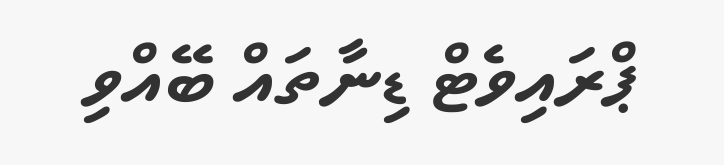ޕްރައިވެޓް ޑިނާތައް ބޭއްވި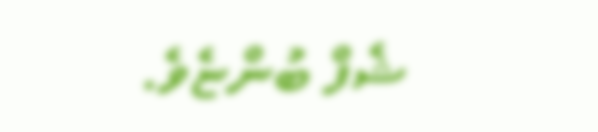ޝެފް ބުންޏެވެ.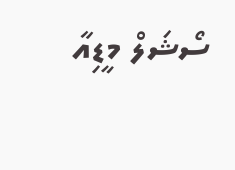ސޯޝަލް މީޑިއާ